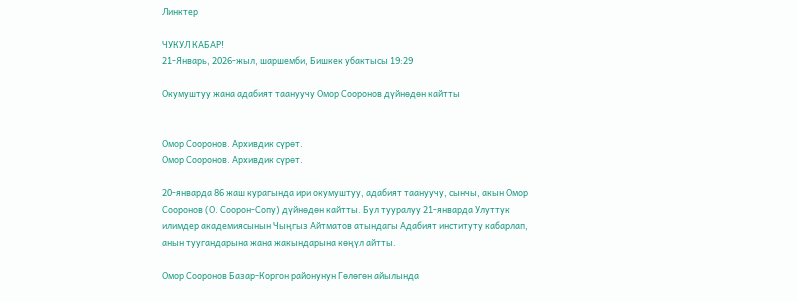Линктер

ЧУКУЛ КАБАР!
21-Январь, 2026-жыл, шаршемби, Бишкек убактысы 19:29

Окумуштуу жана адабият таануучу Омор Сооронов дүйнөдөн кайтты


Омор Сооронов. Архивдик сүрөт.
Омор Сооронов. Архивдик сүрөт.

20-январда 86 жаш курагында ири окумуштуу, адабият таануучу, сынчы, акын Омор Сооронов (О. Соорон-Сопу) дүйнөдөн кайтты. Бул тууралуу 21-январда Улуттук илимдер академиясынын Чыңгыз Айтматов атындагы Адабият институту кабарлап, анын туугандарына жана жакындарына көңүл айтты.

Омор Сооронов Базар-Коргон районунун Гөлөгөн айылында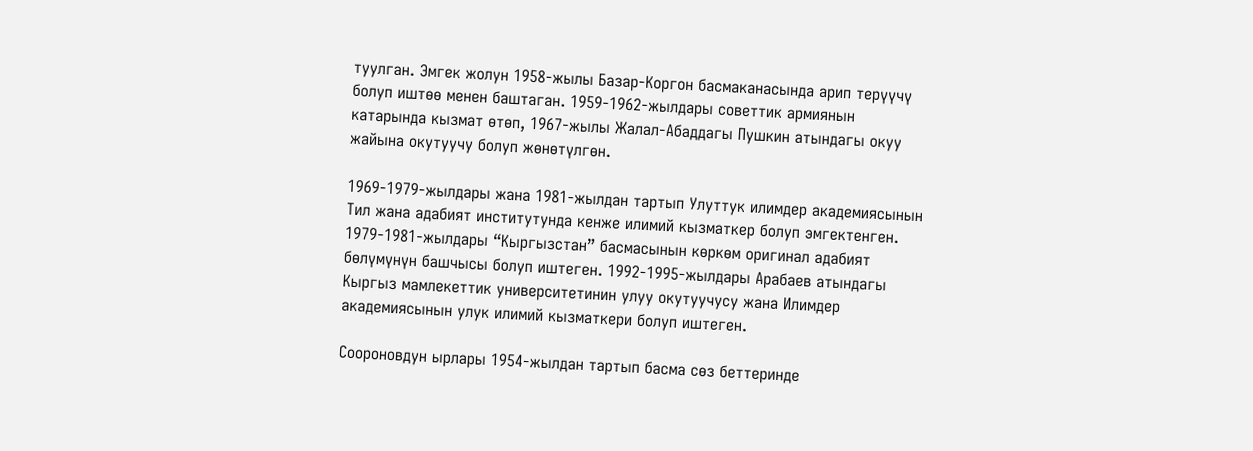туулган. Эмгек жолун 1958-жылы Базар-Коргон басмаканасында арип терүүчү болуп иштөө менен баштаган. 1959-1962-жылдары советтик армиянын катарында кызмат өтөп, 1967-жылы Жалал-Абаддагы Пушкин атындагы окуу жайына окутуучу болуп жөнөтүлгөн.

1969-1979-жылдары жана 1981-жылдан тартып Улуттук илимдер академиясынын Тил жана адабият институтунда кенже илимий кызматкер болуп эмгектенген. 1979-1981-жылдары “Кыргызстан” басмасынын көркөм оригинал адабият бөлүмүнүн башчысы болуп иштеген. 1992-1995-жылдары Арабаев атындагы Кыргыз мамлекеттик университетинин улуу окутуучусу жана Илимдер академиясынын улук илимий кызматкери болуп иштеген.

Соороновдун ырлары 1954-жылдан тартып басма сөз беттеринде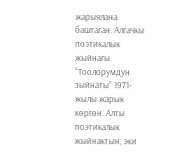жарыялана баштаган. Алгачкы поэтикалык жыйнагы “Тоолорумдун зыйнаты” 1971-жылы жарык көргөн. Алты поэтикалык жыйнактын, эки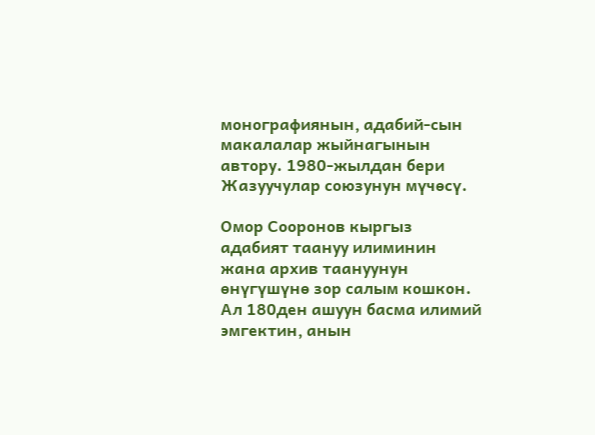монографиянын, адабий-сын макалалар жыйнагынын автору. 1980-жылдан бери Жазуучулар союзунун мүчөсү.

Омор Сооронов кыргыз адабият таануу илиминин жана архив таануунун өнүгүшүнө зор салым кошкон. Ал 180ден ашуун басма илимий эмгектин, анын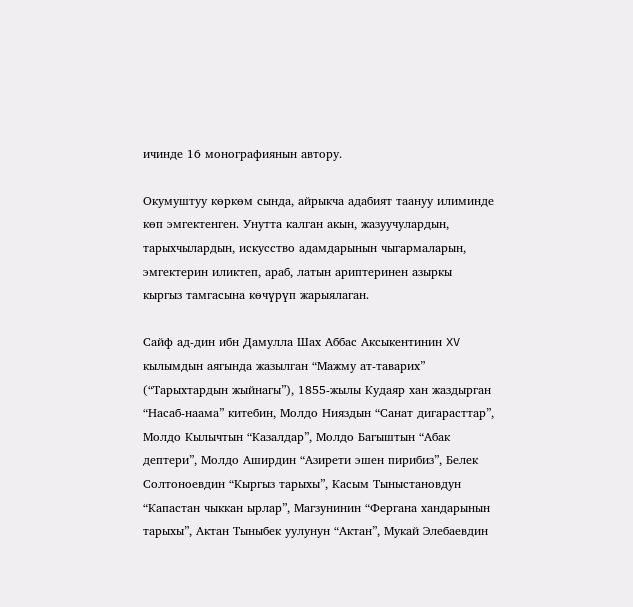ичинде 16 монографиянын автору.

Окумуштуу көркөм сында, айрыкча адабият таануу илиминде көп эмгектенген. Унутта калган акын, жазуучулардын, тарыхчылардын, искусство адамдарынын чыгармаларын, эмгектерин иликтеп, араб, латын ариптеринен азыркы кыргыз тамгасына көчүрүп жарыялаган.

Сайф ад-дин ибн Дамулла Шах Аббас Аксыкентинин XV кылымдын аягында жазылган “Мажму ат-таварих” (“Тарыхтардын жыйнагы”), 1855-жылы Кудаяр хан жаздырган “Насаб-наама” китебин, Молдо Нияздын “Санат дигарасттар”, Молдо Кылычтын “Казалдар”, Молдо Багыштын “Абак дептери”, Молдо Аширдин “Азирети эшен пирибиз”, Белек Солтоноевдин “Кыргыз тарыхы”, Касым Тыныстановдун “Капастан чыккан ырлар”, Магзунинин “Фергана хандарынын тарыхы”, Актан Тыныбек уулунун “Актан”, Мукай Элебаевдин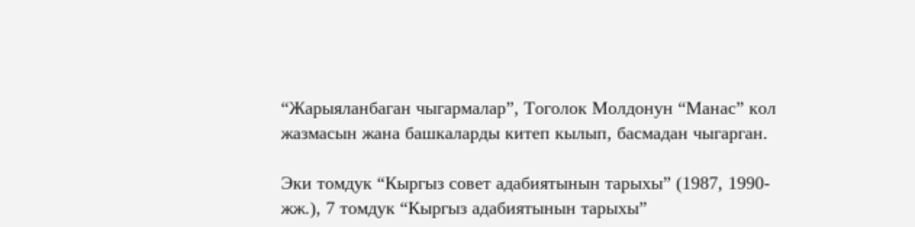“Жарыяланбаган чыгармалар”, Тоголок Молдонун “Манас” кол жазмасын жана башкаларды китеп кылып, басмадан чыгарган.

Эки томдук “Кыргыз совет адабиятынын тарыхы” (1987, 1990-жж.), 7 томдук “Кыргыз адабиятынын тарыхы”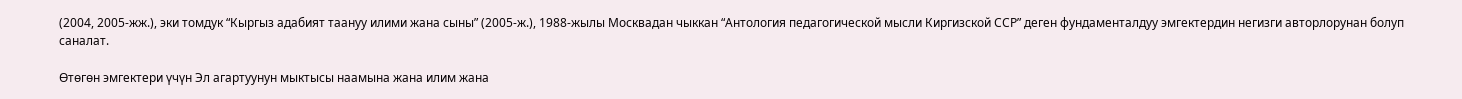(2004, 2005-жж.), эки томдук “Кыргыз адабият таануу илими жана сыны” (2005-ж.), 1988-жылы Москвадан чыккан “Антология педагогической мысли Киргизской ССР” деген фундаменталдуу эмгектердин негизги авторлорунан болуп саналат.

Өтөгөн эмгектери үчүн Эл агартуунун мыктысы наамына жана илим жана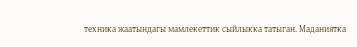техника жаатындагы мамлекеттик сыйлыкка татыган. Маданиятка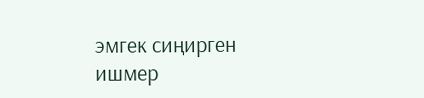эмгек сиңирген ишмер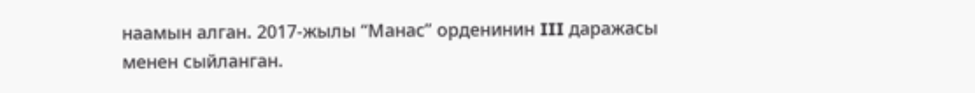наамын алган. 2017-жылы “Манас” орденинин III даражасы менен сыйланган.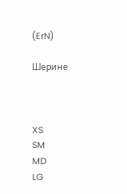(ErN)

Шерине



XS
SM
MD
LG